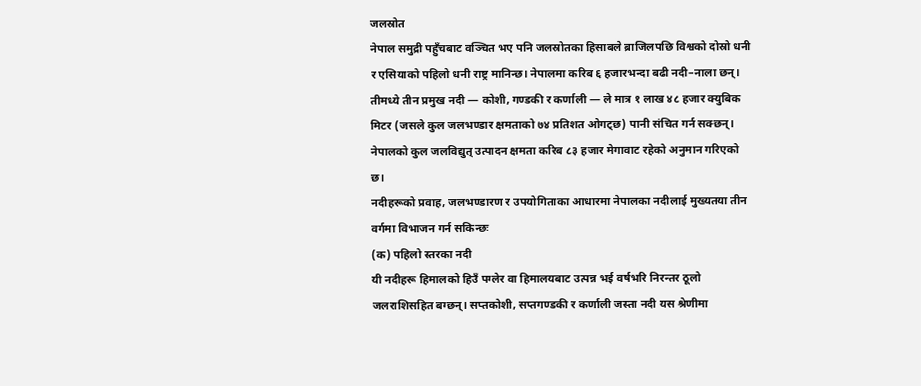जलस्रोत
नेपाल समुद्री पहुँचबाट वञ्चित भए पनि जलस्रोतका हिसाबले ब्राजिलपछि विश्वको दोस्रो धनी र एसियाको पहिलो धनी राष्ट्र मानिन्छ। नेपालमा करिब ६ हजारभन्दा बढी नदी–नाला छन्। तीमध्ये तीन प्रमुख नदी — कोशी, गण्डकी र कर्णाली — ले मात्र १ लाख ४८ हजार क्युबिक मिटर (जसले कुल जलभण्डार क्षमताको ७४ प्रतिशत ओगट्छ) पानी संचित गर्न सक्छन्। नेपालको कुल जलविद्युत् उत्पादन क्षमता करिब ८३ हजार मेगावाट रहेको अनुमान गरिएको छ।
नदीहरूको प्रवाह, जलभण्डारण र उपयोगिताका आधारमा नेपालका नदीलाई मुख्यतया तीन वर्गमा विभाजन गर्न सकिन्छः
(क) पहिलो स्तरका नदी
यी नदीहरू हिमालको हिउँ पग्लेर वा हिमालयबाट उत्पन्न भई वर्षभरि निरन्तर ठूलो जलराशिसहित बग्छन्। सप्तकोशी, सप्तगण्डकी र कर्णाली जस्ता नदी यस श्रेणीमा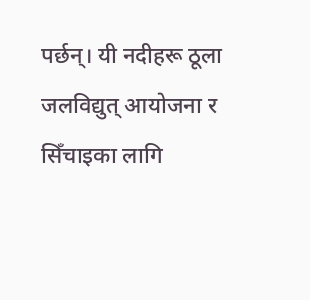पर्छन्। यी नदीहरू ठूला जलविद्युत् आयोजना र सिँचाइका लागि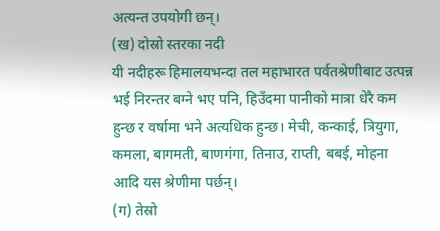अत्यन्त उपयोगी छन्।
(ख) दोस्रो स्तरका नदी
यी नदीहरू हिमालयभन्दा तल महाभारत पर्वतश्रेणीबाट उत्पन्न भई निरन्तर बग्ने भए पनि, हिउँदमा पानीको मात्रा धेरै कम हुन्छ र वर्षामा भने अत्यधिक हुन्छ। मेची, कन्काई, त्रियुगा, कमला, बागमती, बाणगंगा, तिनाउ, राप्ती, बबई, मोहना आदि यस श्रेणीमा पर्छन्।
(ग) तेस्रो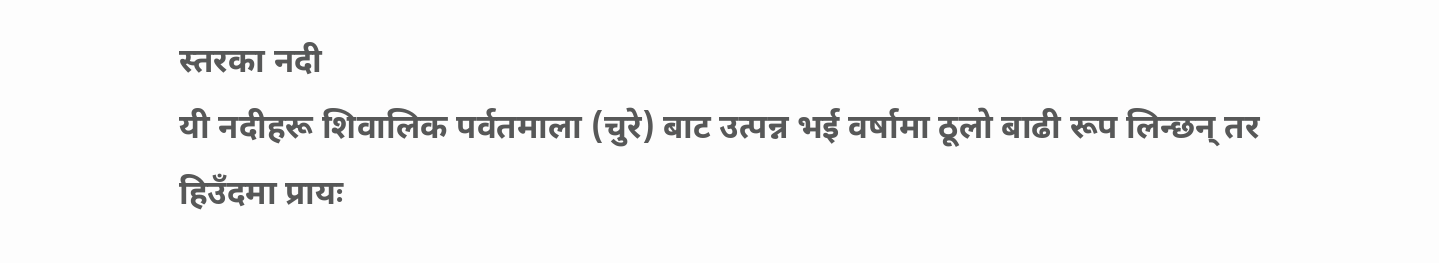स्तरका नदी
यी नदीहरू शिवालिक पर्वतमाला (चुरे) बाट उत्पन्न भई वर्षामा ठूलो बाढी रूप लिन्छन् तर हिउँदमा प्रायः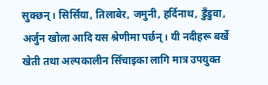सुक्छन्। सिर्सिया, तिलाबेर, जमुनी, हर्दिनाथ, डुँडुवा, अर्जुन खोला आदि यस श्रेणीमा पर्छन्। यी नदीहरू बर्खे खेती तथा अल्पकालीन सिँचाइका लागि मात्र उपयुक्त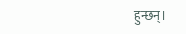हुन्छन्।